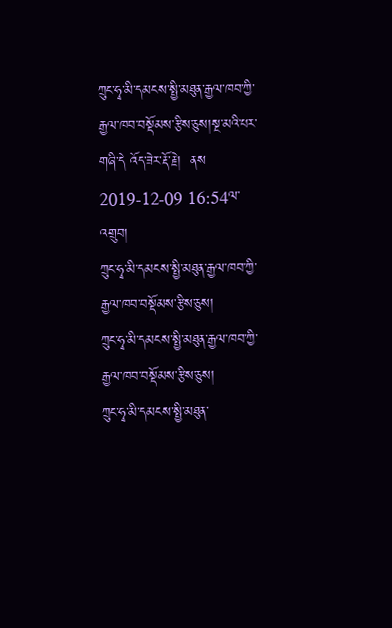ཀྲུང་ཧྭ་མི་དམངས་སྤྱི་མཐུན་རྒྱལ་ཁབ་ཀྱི་རྒྱལ་ཁབ་བསྡོམས་རྩིས་ཅུས།སྔ་མའི་པར་གཞི་དེ འོད་ཟེར་རྡོ་རྗེ།  ནས 2019-12-09 16:54ལ་འགྲུབ།
ཀྲུང་ཧྭ་མི་དམངས་སྤྱི་མཐུན་རྒྱལ་ཁབ་ཀྱི་རྒྱལ་ཁབ་བསྡོམས་རྩིས་ཅུས།
ཀྲུང་ཧྭ་མི་དམངས་སྤྱི་མཐུན་རྒྱལ་ཁབ་ཀྱི་རྒྱལ་ཁབ་བསྡོམས་རྩིས་ཅུས།
ཀྲུང་ཧྭ་མི་དམངས་སྤྱི་མཐུན་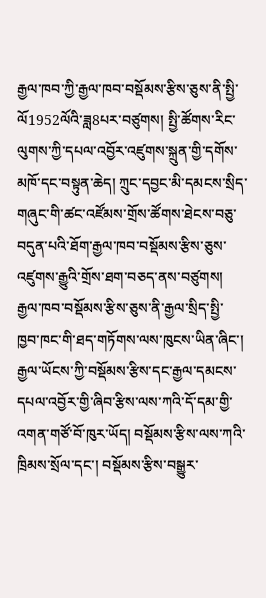རྒྱལ་ཁབ་ཀྱི་རྒྱལ་ཁབ་བསྡོམས་རྩིས་ཅུས་ནི་སྤྱི་ལོ1952ལོའི་ཟླ8པར་བཙུགས། སྤྱི་ཚོགས་རིང་ལུགས་ཀྱི་དཔལ་འབྱོར་འཛུགས་སྐྲུན་གྱི་དགོས་མཁོ་དང་བསྟུན་ཆེད། ཀྲུང་དབྱང་མི་དམངས་སྲིད་གཞུང་གི་ཚང་འཛོམས་གྲོས་ཚོགས་ཐེངས་བཅུ་བདུན་པའི་ཐོག་རྒྱལ་ཁབ་བསྡོམས་རྩིས་ཅུས་འཛུགས་རྒྱུའི་གྲོས་ཐག་བཅད་ནས་བཙུགས། རྒྱལ་ཁབ་བསྡོམས་རྩིས་ཅུས་ནི་རྒྱལ་སྲིད་སྤྱི་ཁྱབ་ཁང་གི་ཐད་གཏོགས་ལས་ཁུངས་ཡིན་ཞིང་། རྒྱལ་ཡོངས་ཀྱི་བསྡོམས་རྩིས་དང་རྒྱལ་དམངས་དཔལ་འབྱོར་གྱི་ཞིབ་རྩིས་ལས་ཀའི་དོ་དམ་གྱི་འགན་གཙོ་བོ་ཁུར་ཡོད། བསྡོམས་རྩིས་ལས་ཀའི་ཁྲིམས་སྲོལ་དང་། བསྡོམས་རྩིས་བསྒྱུར་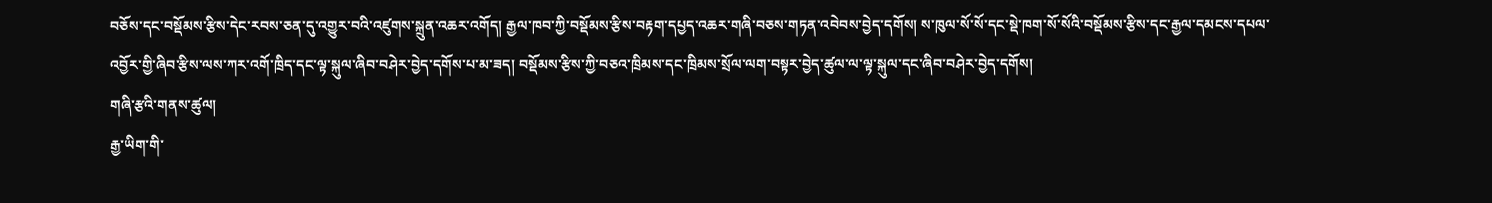བཅོས་དང་བསྡོམས་རྩིས་དེང་རབས་ཅན་དུ་འགྱུར་བའི་འཛུགས་སྐྲུན་འཆར་འགོད། རྒྱལ་ཁབ་ཀྱི་བསྡོམས་རྩིས་བརྟག་དཔྱད་འཆར་གཞི་བཅས་གཏན་འབེབས་བྱེད་དགོས། ས་ཁུལ་སོ་སོ་དང་སྡེ་ཁག་སོ་སོའི་བསྡོམས་རྩིས་དང་རྒྱལ་དམངས་དཔལ་འབྱོར་གྱི་ཞིབ་རྩིས་ལས་ཀར་འགོ་ཁྲིད་དང་ལྟ་སྐུལ་ཞིབ་བཤེར་བྱེད་དགོས་པ་མ་ཟད། བསྡོམས་རྩིས་ཀྱི་བཅའ་ཁྲིམས་དང་ཁྲིམས་སྲོལ་ལག་བསྟར་བྱེད་ཚུལ་ལ་ལྟ་སྐུལ་དང་ཞིབ་བཤེར་བྱེད་དགོས།
གཞི་རྩའི་གནས་ཚུལ།
རྒྱ་ཡིག་གི་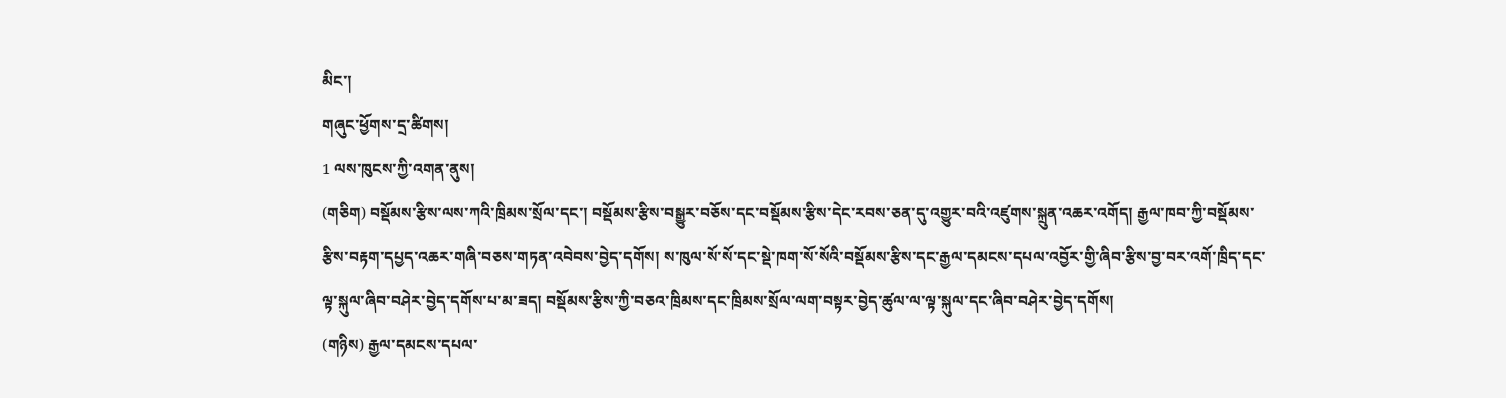མིང་།
གཞུང་ཕྱོགས་དྲ་ཚིགས།
1 ལས་ཁུངས་ཀྱི་འགན་ནུས།
(གཅིག) བསྡོམས་རྩིས་ལས་ཀའི་ཁྲིམས་སྲོལ་དང་། བསྡོམས་རྩིས་བསྒྱུར་བཅོས་དང་བསྡོམས་རྩིས་དེང་རབས་ཅན་དུ་འགྱུར་བའི་འཛུགས་སྐྲུན་འཆར་འགོད། རྒྱལ་ཁབ་ཀྱི་བསྡོམས་རྩིས་བརྟག་དཔྱད་འཆར་གཞི་བཅས་གཏན་འབེབས་བྱེད་དགོས། ས་ཁུལ་སོ་སོ་དང་སྡེ་ཁག་སོ་སོའི་བསྡོམས་རྩིས་དང་རྒྱལ་དམངས་དཔལ་འབྱོར་གྱི་ཞིབ་རྩིས་བྱ་བར་འགོ་ཁྲིད་དང་ལྟ་སྐུལ་ཞིབ་བཤེར་བྱེད་དགོས་པ་མ་ཟད། བསྡོམས་རྩིས་ཀྱི་བཅའ་ཁྲིམས་དང་ཁྲིམས་སྲོལ་ལག་བསྟར་བྱེད་ཚུལ་ལ་ལྟ་སྐུལ་དང་ཞིབ་བཤེར་བྱེད་དགོས།
(གཉིས) རྒྱལ་དམངས་དཔལ་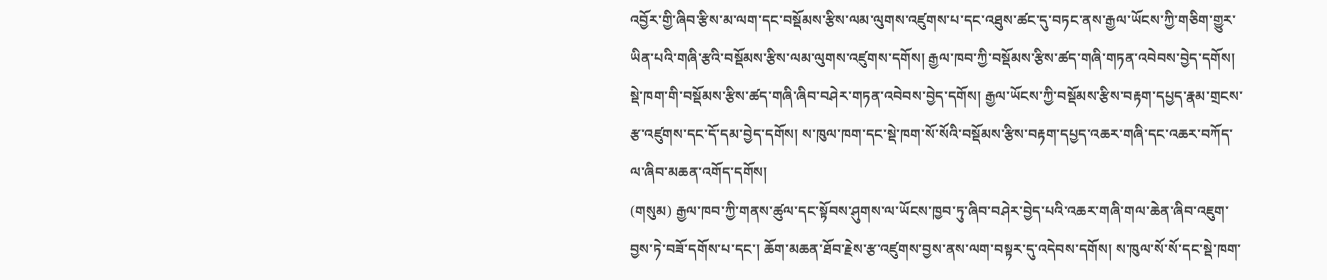འབྱོར་གྱི་ཞིབ་རྩིས་མ་ལག་དང་བསྡོམས་རྩིས་ལམ་ལུགས་འཛུགས་པ་དང་འཐུས་ཚང་དུ་བཏང་ནས་རྒྱལ་ཡོངས་ཀྱི་གཅིག་གྱུར་ཡིན་པའི་གཞི་རྩའི་བསྡོམས་རྩིས་ལམ་ལུགས་འཛུགས་དགོས། རྒྱལ་ཁབ་ཀྱི་བསྡོམས་རྩིས་ཚད་གཞི་གཏན་འབེབས་བྱེད་དགོས། སྡེ་ཁག་གི་བསྡོམས་རྩིས་ཚད་གཞི་ཞིབ་བཤེར་གཏན་འབེབས་བྱེད་དགོས། རྒྱལ་ཡོངས་ཀྱི་བསྡོམས་རྩིས་བརྟག་དཔྱད་རྣམ་གྲངས་རྩ་འཛུགས་དང་དོ་དམ་བྱེད་དགོས། ས་ཁུལ་ཁག་དང་སྡེ་ཁག་སོ་སོའི་བསྡོམས་རྩིས་བརྟག་དཔྱད་འཆར་གཞི་དང་འཆར་བཀོད་ལ་ཞིབ་མཆན་འགོད་དགོས།
(གསུམ) རྒྱལ་ཁབ་ཀྱི་གནས་ཚུལ་དང་སྟོབས་ཤུགས་ལ་ཡོངས་ཁྱབ་ཏུ་ཞིབ་བཤེར་བྱེད་པའི་འཆར་གཞི་གལ་ཆེན་ཞིབ་འཇུག་བྱས་ཏེ་བཟོ་དགོས་པ་དང་། ཆོག་མཆན་ཐོབ་རྗེས་རྩ་འཛུགས་བྱས་ནས་ལག་བསྟར་དུ་འདེབས་དགོས། ས་ཁུལ་སོ་སོ་དང་སྡེ་ཁག་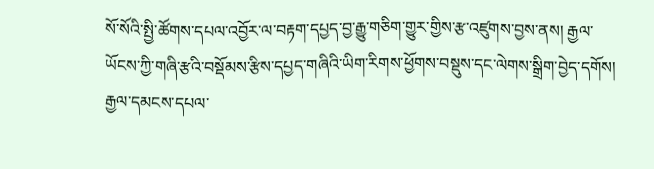སོ་སོའི་སྤྱི་ཚོགས་དཔལ་འབྱོར་ལ་བརྟག་དཔྱད་བྱ་རྒྱུ་གཅིག་གྱུར་གྱིས་རྩ་འཛུགས་བྱས་ནས། རྒྱལ་ཡོངས་ཀྱི་གཞི་རྩའི་བསྡོམས་རྩིས་དཔྱད་གཞིའི་ཡིག་རིགས་ཕྱོགས་བསྡུས་དང་ལེགས་སྒྲིག་བྱེད་དགོས། རྒྱལ་དམངས་དཔལ་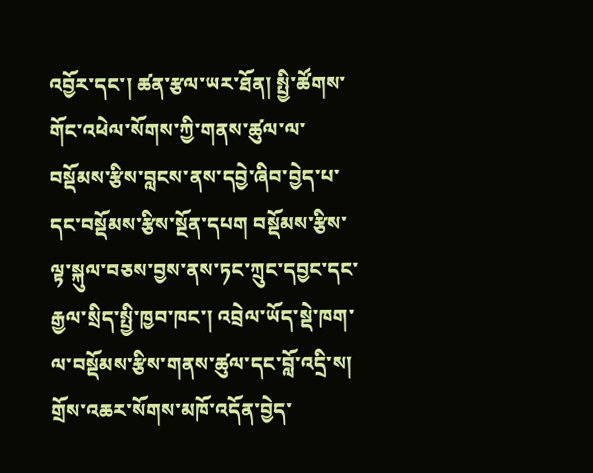འབྱོར་དང་། ཚན་རྩལ་ཡར་ཐོན། སྤྱི་ཚོགས་གོང་འཕེལ་སོགས་ཀྱི་གནས་ཚུལ་ལ་བསྡོམས་རྩིས་བླངས་ནས་དབྱེ་ཞིབ་བྱེད་པ་དང་བསྡོམས་རྩིས་སྔོན་དཔག བསྡོམས་རྩིས་ལྟ་སྐུལ་བཅས་བྱས་ནས་ཏང་ཀྲུང་དབྱང་དང་རྒྱལ་སྲིད་སྤྱི་ཁྱབ་ཁང་། འབྲེལ་ཡོད་སྡེ་ཁག་ལ་བསྡོམས་རྩིས་གནས་ཚུལ་དང་བློ་འདྲི་ས། གྲོས་འཆར་སོགས་མཁོ་འདོན་བྱེད་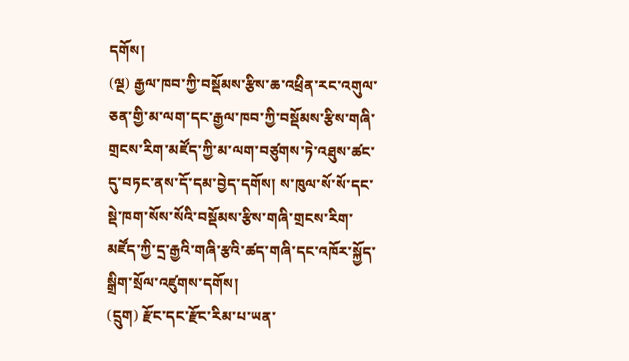དགོས།
(ལྔ) རྒྱལ་ཁབ་ཀྱི་བསྡོམས་རྩིས་ཆ་འཕྲིན་རང་འགུལ་ཅན་གྱི་མ་ལག་དང་རྒྱལ་ཁབ་ཀྱི་བསྡོམས་རྩིས་གཞི་གྲངས་རིག་མཛོད་ཀྱི་མ་ལག་བཙུགས་ཏེ་འཐུས་ཚང་དུ་བཏང་ནས་དོ་དམ་བྱེད་དགོས། ས་ཁུལ་སོ་སོ་དང་སྡེ་ཁག་སོས་སོའི་བསྡོམས་རྩིས་གཞི་གྲངས་རིག་མཛོད་ཀྱི་དྲ་རྒྱའི་གཞི་རྩའི་ཚད་གཞི་དང་འཁོར་སྐྱོད་སྒྲིག་སྲོལ་འཛུགས་དགོས།
(དྲུག) རྫོང་དང་རྫོང་རིམ་པ་ཡན་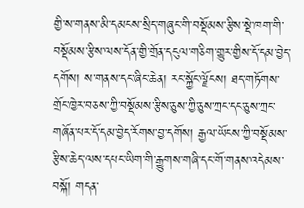གྱི་ས་གནས་མི་དམངས་སྲིད་གཞུང་གི་བསྡོམས་རྩིས་སྡེ་ཁག་གི་བསྡོམས་རྩིས་ལས་དོན་གྱི་གྲོན་དངུལ་གཅིག་གྱུར་གྱིས་དོ་དམ་བྱེད་དགོས། ས་གནས་དང་ཞིང་ཆེན། རང་སྐྱོང་ལྗོངས། ཐད་གཏོགས་གྲོང་ཁྱེར་བཅས་ཀྱི་བསྡོམས་རྩིས་ཅུས་ཀྱི་ཅུས་ཀྲང་དང་ཅུས་ཀྲང་གཞོན་པར་དོ་དམ་བྱེད་རོགས་བྱ་དགོས། རྒྱལ་ཡོངས་ཀྱི་བསྡོམས་རྩིས་ཆེད་ལས་དཔང་ཡིག་གི་རྒྱུགས་གཞི་དང་གོ་གནས་འདེམས་བསྐོ། གདན་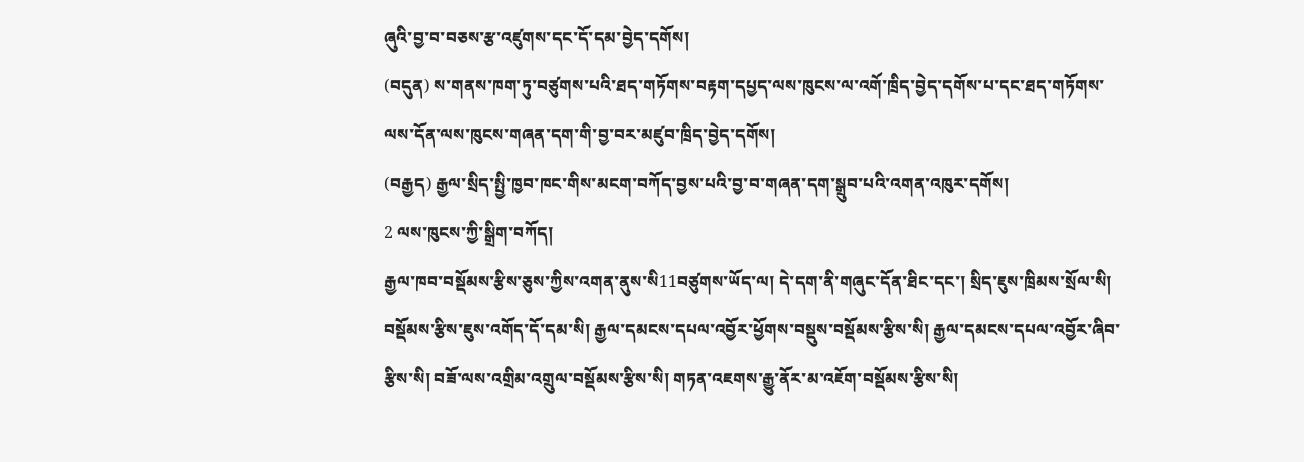ཞུའི་བྱ་བ་བཅས་རྩ་འཛུགས་དང་དོ་དམ་བྱེད་དགོས།
(བདུན) ས་གནས་ཁག་ཏུ་བཙུགས་པའི་ཐད་གཏོགས་བརྟག་དཔྱད་ལས་ཁུངས་ལ་འགོ་ཁྲིད་བྱེད་དགོས་པ་དང་ཐད་གཏོགས་ལས་དོན་ལས་ཁུངས་གཞན་དག་གི་བྱ་བར་མཛུབ་ཁྲིད་བྱེད་དགོས།
(བརྒྱད) རྒྱལ་སྲིད་སྤྱི་ཁྱབ་ཁང་གིས་མངག་བཀོད་བྱས་པའི་བྱ་བ་གཞན་དག་སྒྲུབ་པའི་འགན་འཁུར་དགོས།
2 ལས་ཁུངས་ཀྱི་སྒྲིག་བཀོད།
རྒྱལ་ཁབ་བསྡོམས་རྩིས་ཅུས་ཀྱིས་འགན་ནུས་སི11བཙུགས་ཡོད་ལ། དེ་དག་ནི་གཞུང་དོན་ཐིང་དང་། སྲིད་ཇུས་ཁྲིམས་སྲོལ་སི། བསྡོམས་རྩིས་ཇུས་འགོད་དོ་དམ་སི། རྒྱལ་དམངས་དཔལ་འབྱོར་ཕྱོགས་བསྡུས་བསྡོམས་རྩིས་སི། རྒྱལ་དམངས་དཔལ་འབྱོར་ཞིབ་རྩིས་སི། བཟོ་ལས་འགྲིམ་འགྲུལ་བསྡོམས་རྩིས་སི། གཏན་འཇགས་རྒྱུ་ནོར་མ་འཇོག་བསྡོམས་རྩིས་སི།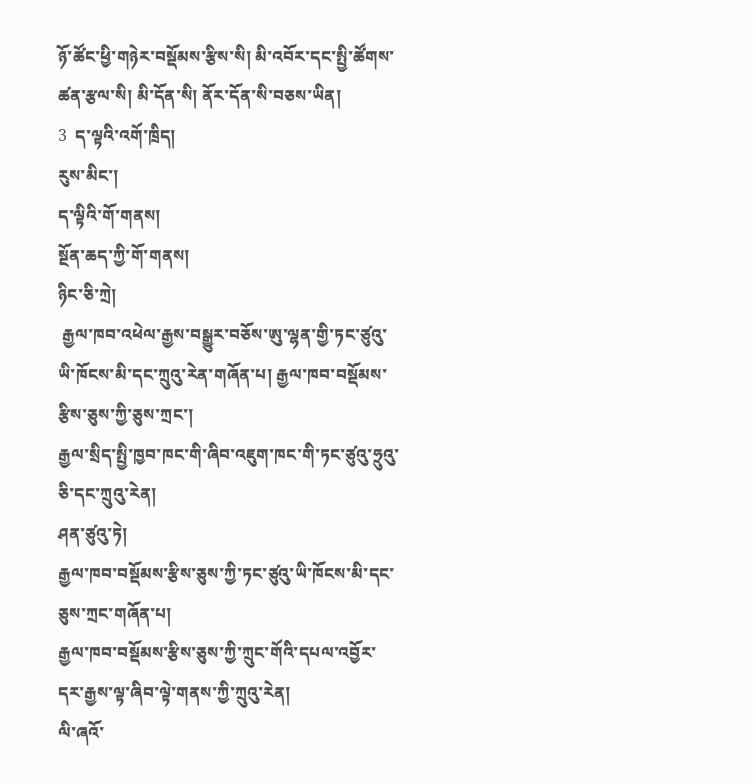ཉོ་ཚོང་ཕྱི་གཉེར་བསྡོམས་རྩིས་སི། མི་འབོར་དང་སྤྱི་ཚོགས་ཚན་རྩལ་སི། མི་དོན་སི། ནོར་དོན་སི་བཅས་ཡིན།
3  ད་ལྟའི་འགོ་ཁྲིད།
རུས་མིང་།
ད་ལྟིའི་གོ་གནས།
སྔོན་ཆད་ཀྱི་གོ་གནས།
ཉིང་ཅི་ཀྲེ།
 རྒྱལ་ཁབ་འཕེལ་རྒྱས་བསྒྱུར་བཅོས་ཨུ་ལྷན་གྱི་ཏང་ཙུའུ་ཡི་ཁོངས་མི་དང་ཀྲུའུ་རེན་གཞོན་པ། རྒྱལ་ཁབ་བསྡོམས་རྩིས་ཅུས་ཀྱི་ཅུས་ཀྲང་།
རྒྱལ་སྲིད་སྤྱི་ཁྱབ་ཁང་གི་ཞིབ་འཇུག་ཁང་གི་ཏང་ཙུའུ་ཧྲུའུ་ཅི་དང་ཀྲུའུ་རེན།
ཤན་ཙུའུ་ཏེ།
རྒྱལ་ཁབ་བསྡོམས་རྩིས་ཅུས་ཀྱི་ཏང་ཙུའུ་ཡི་ཁོངས་མི་དང་ཅུས་ཀྲང་གཞོན་པ།
རྒྱལ་ཁབ་བསྡོམས་རྩིས་ཅུས་ཀྱི་ཀྲུང་གོའི་དཔལ་འབྱོར་དར་རྒྱས་ལྟ་ཞིབ་ལྟེ་གནས་ཀྱི་ཀྲུའུ་རེན།
ལི་ཞའོ་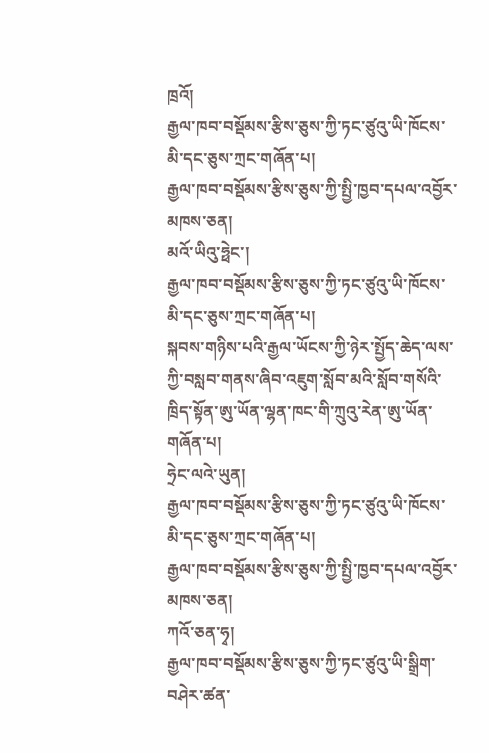ཁྲའོ།
རྒྱལ་ཁབ་བསྡོམས་རྩིས་ཅུས་ཀྱི་ཏང་ཙུའུ་ཡི་ཁོངས་མི་དང་ཅུས་ཀྲང་གཞོན་པ།
རྒྱལ་ཁབ་བསྡོམས་རྩིས་ཅུས་ཀྱི་སྤྱི་ཁྱབ་དཔལ་འབྱོར་མཁས་ཅན།
མའོ་ཡིའུ་ཧྥེང་།
རྒྱལ་ཁབ་བསྡོམས་རྩིས་ཅུས་ཀྱི་ཏང་ཙུའུ་ཡི་ཁོངས་མི་དང་ཅུས་ཀྲང་གཞོན་པ།
སྐབས་གཉིས་པའི་རྒྱལ་ཡོངས་ཀྱི་ཉེར་སྤྱོད་ཆེད་ལས་ཀྱི་བསླབ་གནས་ཞིབ་འཇུག་སློབ་མའི་སློབ་གསོའི་ཁྲིད་སྟོན་ཨུ་ཡོན་ལྷན་ཁང་གི་ཀྲུའུ་རེན་ཨུ་ཡོན་གཞོན་པ།
ཧྲེང་ལའེ་ཡུན།
རྒྱལ་ཁབ་བསྡོམས་རྩིས་ཅུས་ཀྱི་ཏང་ཙུའུ་ཡི་ཁོངས་མི་དང་ཅུས་ཀྲང་གཞོན་པ།
རྒྱལ་ཁབ་བསྡོམས་རྩིས་ཅུས་ཀྱི་སྤྱི་ཁྱབ་དཔལ་འབྱོར་མཁས་ཅན།
ཀའོ་ཅན་ཧྭ།
རྒྱལ་ཁབ་བསྡོམས་རྩིས་ཅུས་ཀྱི་ཏང་ཙུའུ་ཡི་སྒྲིག་བཤེར་ཚན་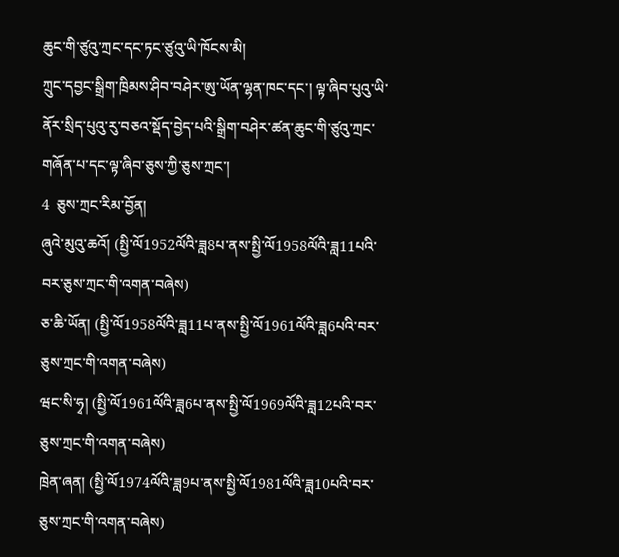ཆུང་གི་ཙུའུ་ཀྲང་དང་ཏང་ཙུའུ་ཡི་ཁོངས་མི།
ཀྲུང་དབྱང་སྒྲིག་ཁྲིམས་ཤིབ་བཤེར་ཨུ་ཡོན་ལྷན་ཁང་དང་། ལྟ་ཞིབ་པུའུ་ཡི་ནོར་སྲིད་པུའུ་རུ་བཅའ་སྡོད་བྱེད་པའི་སྒྲིག་བཤེར་ཚན་ཆུང་གི་ཙུའུ་ཀྲང་གཞོན་པ་དང་ལྟ་ཞིབ་ཅུས་ཀྱི་ཅུས་ཀྲང་།
4  ཅུས་ཀྲང་རིམ་བྱོན།
ཞུའེ་མུའུ་ཆའོ། (སྤྱི་ལོ1952ལོའི་ཟླ8པ་ནས་སྤྱི་ལོ1958ལོའི་ཟླ11པའི་བར་ཅུས་ཀྲང་གི་འགན་བཞེས)
ཅ་ཆི་ཡོན། (སྤྱི་ལོ1958ལོའི་ཟླ11པ་ནས་སྤྱི་ལོ1961ལོའི་ཟླ6པའི་བར་ཅུས་ཀྲང་གི་འགན་བཞེས)
ཝང་སི་ཧྭ། (སྤྱི་ལོ1961ལོའི་ཟླ6པ་ནས་སྤྱི་ལོ1969ལོའི་ཟླ12པའི་བར་ཅུས་ཀྲང་གི་འགན་བཞེས)
ཁྲེན་ཞན། (སྤྱི་ལོ1974ལོའི་ཟླ9པ་ནས་སྤྱི་ལོ1981ལོའི་ཟླ10པའི་བར་ཅུས་ཀྲང་གི་འགན་བཞེས)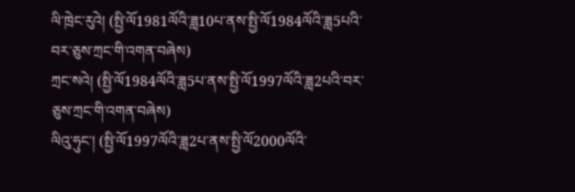ལི་ཁྲེང་རུའེ། (སྤྱི་ལོ1981ལོའི་ཟླ10པ་ནས་སྤྱི་ལོ1984ལོའི་ཟླ5པའི་བར་ཅུས་ཀྲང་གི་འགན་བཞེས)
ཀྲང་སའེ། (སྤྱི་ལོ1984ལོའི་ཟླ5པ་ནས་སྤྱི་ལོ1997ལོའི་ཟླ2པའི་བར་ཅུས་ཀྲང་གི་འགན་བཞེས)
ལིའུ་ཧུང་། (སྤྱི་ལོ1997ལོའི་ཟླ2པ་ནས་སྤྱི་ལོ2000ལོའི་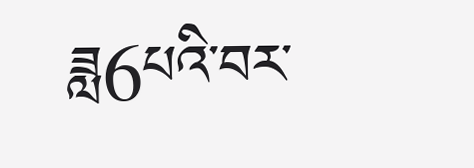ཟླ6པའི་བར་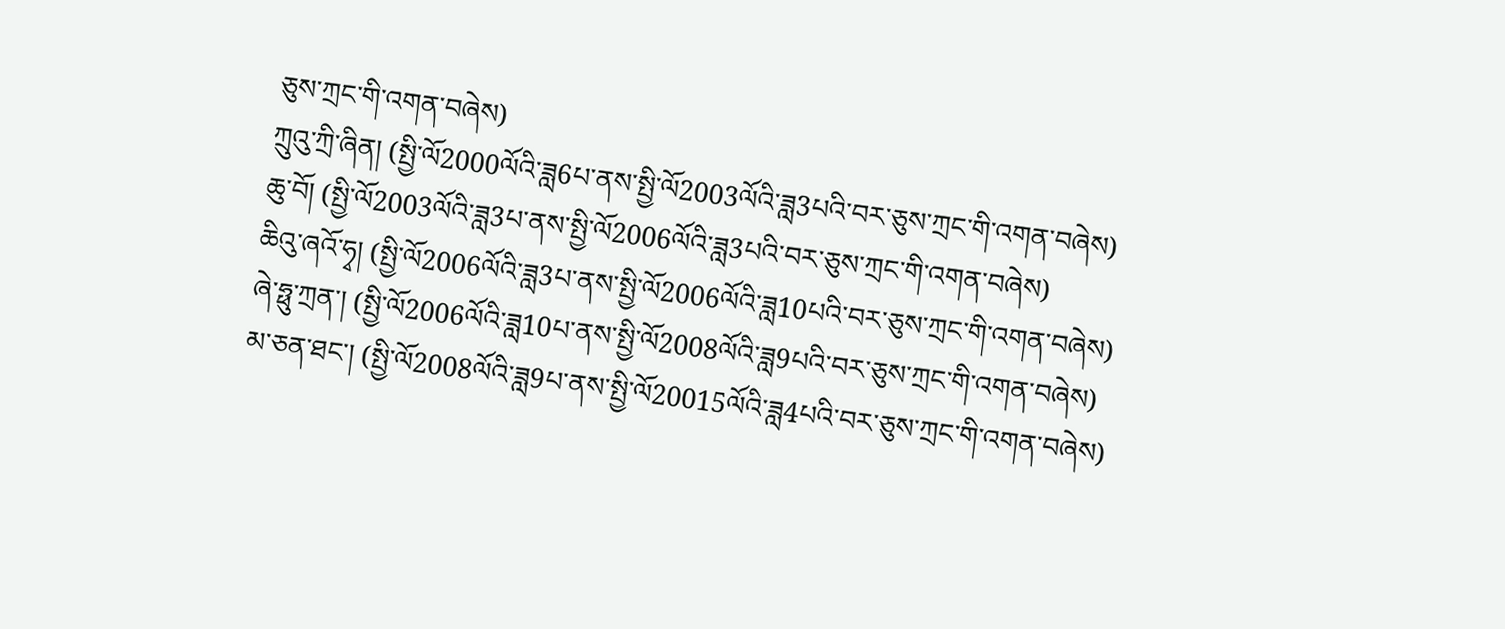ཅུས་ཀྲང་གི་འགན་བཞེས)
ཀྲུའུ་ཀྲི་ཞིན། (སྤྱི་ལོ2000ལོའི་ཟླ6པ་ནས་སྤྱི་ལོ2003ལོའི་ཟླ3པའི་བར་ཅུས་ཀྲང་གི་འགན་བཞེས)
ཆུ་བོ། (སྤྱི་ལོ2003ལོའི་ཟླ3པ་ནས་སྤྱི་ལོ2006ལོའི་ཟླ3པའི་བར་ཅུས་ཀྲང་གི་འགན་བཞེས)
ཆིའུ་ཞའོ་ཧྭ། (སྤྱི་ལོ2006ལོའི་ཟླ3པ་ནས་སྤྱི་ལོ2006ལོའི་ཟླ10པའི་བར་ཅུས་ཀྲང་གི་འགན་བཞེས)
ཞེ་ཧྥུ་ཀྲན་། (སྤྱི་ལོ2006ལོའི་ཟླ10པ་ནས་སྤྱི་ལོ2008ལོའི་ཟླ9པའི་བར་ཅུས་ཀྲང་གི་འགན་བཞེས)
མ་ཅན་ཐང་། (སྤྱི་ལོ2008ལོའི་ཟླ9པ་ནས་སྤྱི་ལོ20015ལོའི་ཟླ4པའི་བར་ཅུས་ཀྲང་གི་འགན་བཞེས)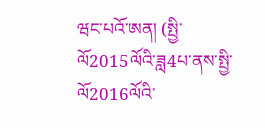ཝང་པའོ་ཨན། (སྤྱི་ལོ2015ལོའི་ཟླ4པ་ནས་སྤྱི་ལོ2016ལོའི་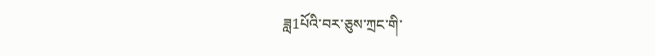ཟླ1པོའི་བར་ཅུས་ཀྲང་གི་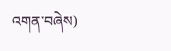འགན་བཞེས)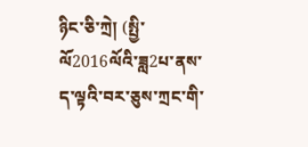ཉིང་ཅི་ཀྲེ། (སྤྱི་ལོ2016ལོའི་ཟླ2པ་ནས་ད་ལྟའི་བར་ཅུས་ཀྲང་གི་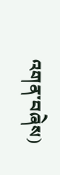འགན་བཞེས)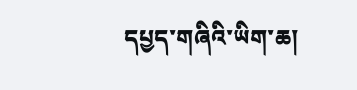དཔྱད་གཞིའི་ཡིག་ཆ།